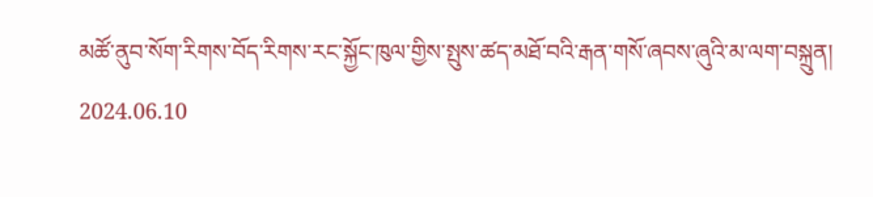མཚོ་ནུབ་སོག་རིགས་བོད་རིགས་རང་སྐྱོང་ཁུལ་གྱིས་སྤུས་ཚད་མཐོ་བའི་རྒན་གསོ་ཞབས་ཞུའི་མ་ལག་བསྐྲུན།
2024.06.10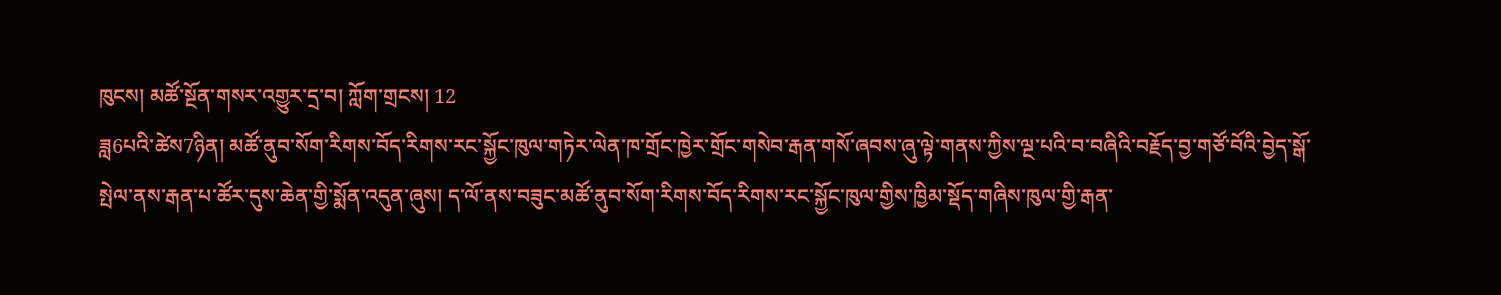ཁུངས། མཚོ་སྔོན་གསར་འགྱུར་དྲ་བ། ཀློག་གྲངས། 12
ཟླ6པའི་ཚེས7ཉིན། མཚོ་ནུབ་སོག་རིགས་བོད་རིགས་རང་སྐྱོང་ཁུལ་གཏེར་ལེན་ཁ་གྲོང་ཁྱེར་གྲོང་གསེབ་རྒན་གསོ་ཞབས་ཞུ་ལྟེ་གནས་ཀྱིས་ལྔ་པའི་བ་བཞིའི་བརྗོད་བྱ་གཙོ་བོའི་བྱེད་སྒོ་སྤེལ་ནས་རྒན་པ་ཚོར་དུས་ཆེན་གྱི་སྨོན་འདུན་ཞུས། ད་ལོ་ནས་བཟུང་མཚོ་ནུབ་སོག་རིགས་བོད་རིགས་རང་སྐྱོང་ཁུལ་གྱིས་ཁྱིམ་སྡོད་གཞིས་ཁུལ་གྱི་རྒན་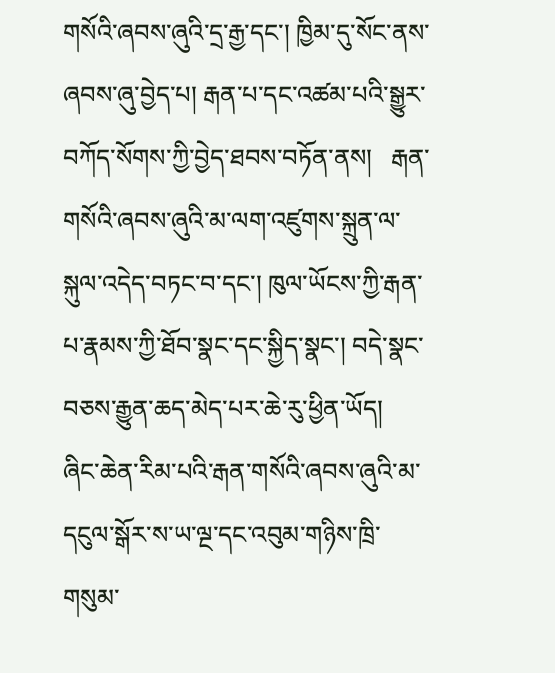གསོའི་ཞབས་ཞུའི་དྲ་རྒྱ་དང་། ཁྱིམ་དུ་སོང་ནས་ཞབས་ཞུ་བྱེད་པ། རྒན་པ་དང་འཚམ་པའི་སྒྱུར་བཀོད་སོགས་ཀྱི་བྱེད་ཐབས་བཏོན་ནས།   རྒན་གསོའི་ཞབས་ཞུའི་མ་ལག་འཛུགས་སྐྲུན་ལ་སྐུལ་འདེད་བཏང་བ་དང་། ཁུལ་ཡོངས་ཀྱི་རྒན་པ་རྣམས་ཀྱི་ཐོབ་སྣང་དང་སྐྱིད་སྣང་། བདེ་སྣང་བཅས་རྒྱུན་ཆད་མེད་པར་ཆེ་རུ་ཕྱིན་ཡོད།
ཞིང་ཆེན་རིམ་པའི་རྒན་གསོའི་ཞབས་ཞུའི་མ་དངུལ་སྒོར་ས་ཡ་ལྔ་དང་འབུམ་གཉིས་ཁྲི་གསུམ་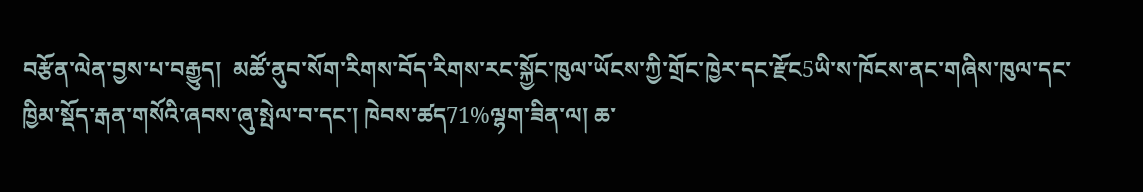བརྩོན་ལེན་བྱས་པ་བརྒྱུད།  མཚོ་ནུབ་སོག་རིགས་བོད་རིགས་རང་སྐྱོང་ཁུལ་ཡོངས་ཀྱི་གྲོང་ཁྱེར་དང་རྫོང5ཡི་ས་ཁོངས་ནང་གཞིས་ཁུལ་དང་ཁྱིམ་སྡོད་རྒན་གསོའི་ཞབས་ཞུ་སྤེལ་བ་དང་། ཁེབས་ཚད71%ལྷག་ཟིན་ལ། ཆ་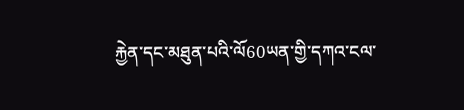རྐྱེན་དང་མཐུན་པའི་ལོ60ཡན་གྱི་དཀའ་ངལ་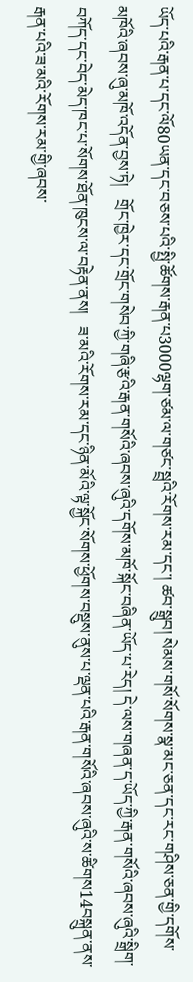ཡོད་པའི་རྒན་པ་དང་ལོ80ཡན་དང་བཅས་པའི་སྤྱི་ཚོགས་རྒན་པ3000ལྷག་ཙམ་ལ་གཙང་སྦྲའི་རོགས་རམ་དང་། ཚབ་སྒྲུབ། སེམས་གསོ་སོགས་སྣ་མང་ཅན་དང་རང་གཤིས་ཅན་གྱི་དགོས་མཁོའི་ཞབས་ཞུ་མཁོ་འདོན་བྱས་ཏེ།   གྲོང་ཁྱེར་དང་གྲོང་གསེབ་ཀྱི་གཞི་རྩའི་རྒན་གསོའི་ཞབས་ཞུའི་དགོས་མཁོ་སྐོང་བཞིན་ཡོད་པ་རེད། དེ་ལས་གཞན་ད་ཡོད་ཀྱི་རྒན་གསོའི་ཞབས་ཞུའི་སྒྲིག་བཀོད་དང་བེད་མེད་ཁང་པ་སོགས་ཐོན་ཁུངས་ལ་བརྟེན་ནས།   ཟ་མའི་རོགས་རམ་དང་ཉིན་མོའི་ལྟ་སྐྱོང་སོགས་ཕྱོགས་བསྡུས་ནུས་པ་ལྡན་པའི་རྒན་གསོའི་ཞབས་ཞུའི་ས་ཚིགས14བསྐྲུན་ནས་རྒན་པའི་ཟ་མའི་རོགས་རམ་གྱི་ཞབས་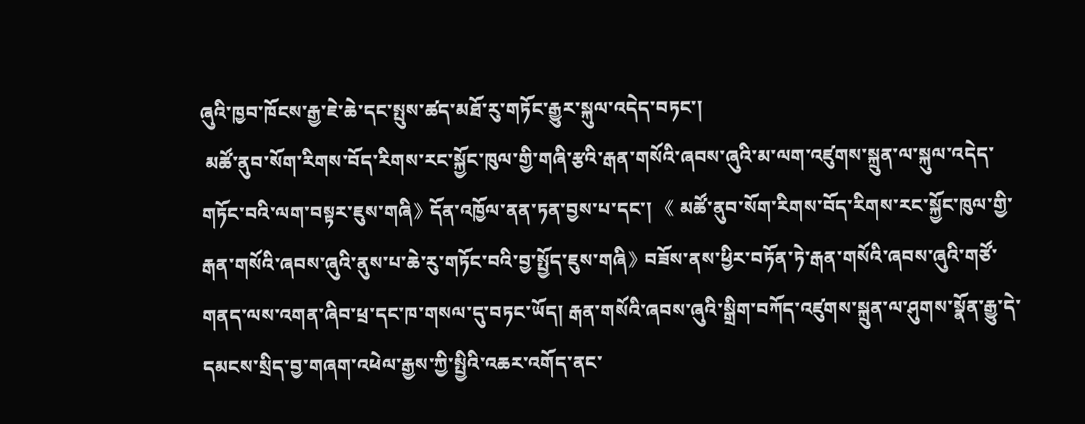ཞུའི་ཁྱབ་ཁོངས་རྒྱ་ཇེ་ཆེ་དང་སྤུས་ཚད་མཐོ་རུ་གཏོང་རྒྱུར་སྐུལ་འདེད་བཏང་།
 མཚོ་ནུབ་སོག་རིགས་བོད་རིགས་རང་སྐྱོང་ཁུལ་གྱི་གཞི་རྩའི་རྒན་གསོའི་ཞབས་ཞུའི་མ་ལག་འཛུགས་སྐྲུན་ལ་སྐུལ་འདེད་གཏོང་བའི་ལག་བསྟར་ཇུས་གཞི》དོན་འཁྱོལ་ནན་ཏན་བྱས་པ་དང་། 《 མཚོ་ནུབ་སོག་རིགས་བོད་རིགས་རང་སྐྱོང་ཁུལ་གྱི་རྒན་གསོའི་ཞབས་ཞུའི་ནུས་པ་ཆེ་རུ་གཏོང་བའི་བྱ་སྤྱོད་ཇུས་གཞི》བཟོས་ནས་ཕྱིར་བཏོན་ཏེ་རྒན་གསོའི་ཞབས་ཞུའི་གཙོ་གནད་ལས་འགན་ཞིབ་ཕྲ་དང་ཁ་གསལ་དུ་བཏང་ཡོད། རྒན་གསོའི་ཞབས་ཞུའི་སྒྲིག་བཀོད་འཛུགས་སྐྲུན་ལ་ཤུགས་སྣོན་རྒྱུ་དེ་དམངས་སྲིད་བྱ་གཞག་འཕེལ་རྒྱས་ཀྱི་སྤྱིའི་འཆར་འགོད་ནང་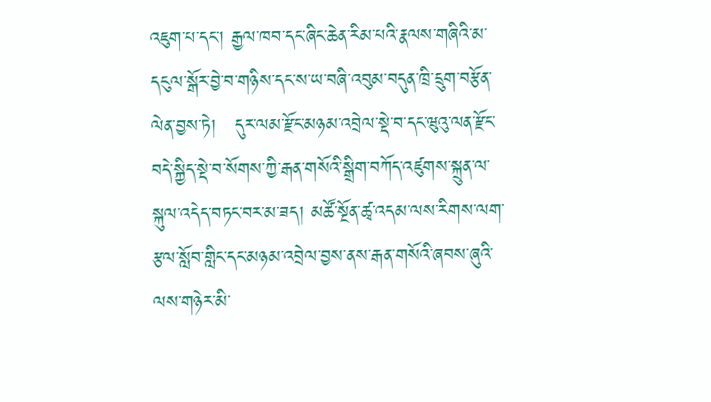འཇུག་པ་དང་། རྒྱལ་ཁབ་དང་ཞིང་ཆེན་རིམ་པའི་རྣལས་གཞིའི་མ་དངུལ་སྒོར་བྱེ་བ་གཉིས་དང་ས་ཡ་བཞི་འབུམ་བདུན་ཁྲི་དྲུག་བརྩོན་ལེན་བྱས་ཏེ།   དུར་ལམ་རྫོང་མཉམ་འབྲེལ་སྡེ་བ་དང་ཝུའུ་ལན་རྫོང་བདེ་སྐྱིད་སྡེ་བ་སོགས་ཀྱི་རྒན་གསོའི་སྒྲིག་བཀོད་འཛུགས་སྐྲུན་ལ་སྐུལ་འདེད་བཏང་བར་མ་ཟད། མཚོ་སྔོན་ཚྭ་འདམ་ལས་རིགས་ལག་རྩལ་སློབ་གླིང་དང་མཉམ་འབྲེལ་བྱས་ནས་རྒན་གསོའི་ཞབས་ཞུའི་ལས་གཉེར་མི་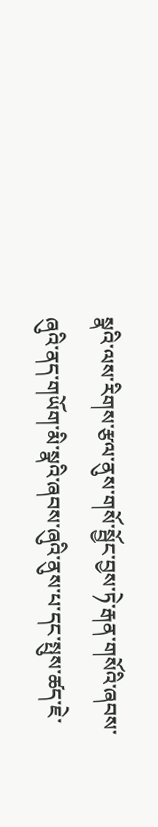སྣའི་ལས་རིགས་རྩལ་ནུས་གསོ་སྦྱོང་བྱས་ཏེ་རྒན་གསོའི་ཞབས་ཞུའི་ནད་གཡོག་མི་སྣའི་ཞབས་ཞུའི་ནུས་པ་དང་སྤུས་ཚད་ཇེ་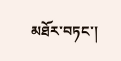མཐོར་བཏང་།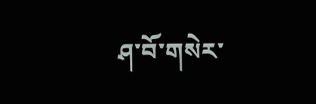ཤ་བོ་གསེར་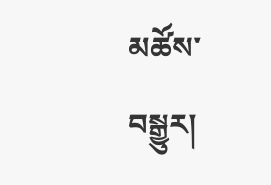མཚོས་བསྒྱུར།